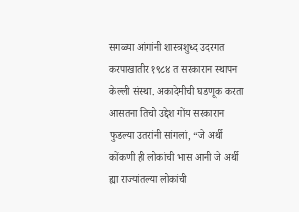सगळ्या आंगांनी शास्त्रशुध्द उदरगत करपाखातीर १९८४ त सरकारान स्थापन केल्ली संस्था. अकादेमीची घडणूक करता आसतना तिचो उद्देश गोंय सरकारान फुडल्या उतरांनी सांगलां, “जे अर्थी कोंकणी ही लोकांची भास आनी जे अर्थी ह्या राज्यांतल्या लोकांची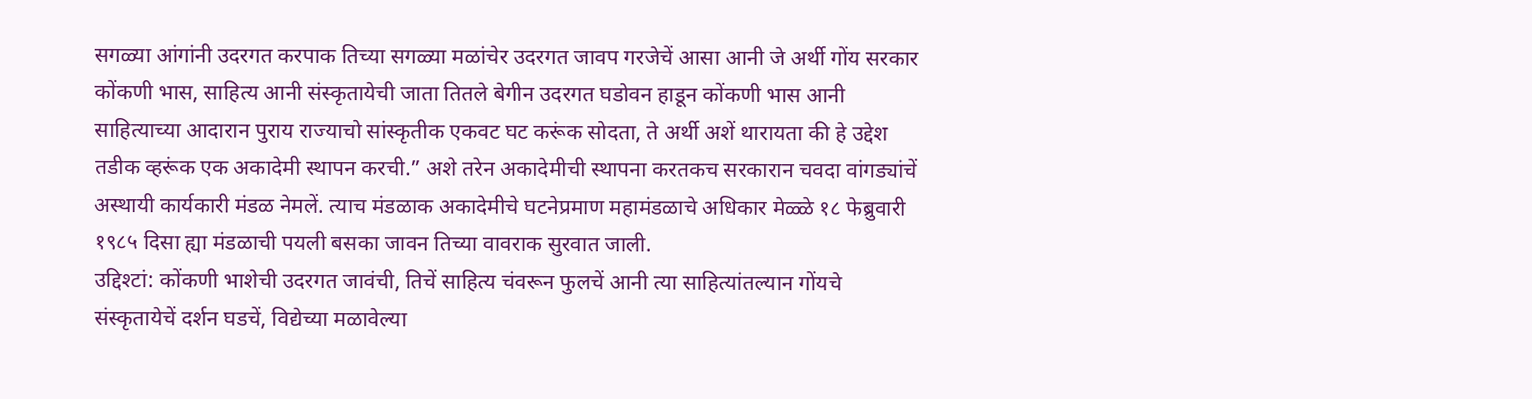सगळ्या आंगांनी उदरगत करपाक तिच्या सगळ्या मळांचेर उदरगत जावप गरजेचें आसा आनी जे अर्थी गोंय सरकार कोंकणी भास, साहित्य आनी संस्कृतायेची जाता तितले बेगीन उदरगत घडोवन हाडून कोंकणी भास आनी साहित्याच्या आदारान पुराय राज्याचो सांस्कृतीक एकवट घट करूंक सोदता, ते अर्थी अशें थारायता की हे उद्देश तडीक व्हरूंक एक अकादेमी स्थापन करची.” अशे तरेन अकादेमीची स्थापना करतकच सरकारान चवदा वांगड्यांचें अस्थायी कार्यकारी मंडळ नेमलें. त्याच मंडळाक अकादेमीचे घटनेप्रमाण महामंडळाचे अधिकार मेळ्ळे १८ फेब्रुवारी १९८५ दिसा ह्या मंडळाची पयली बसका जावन तिच्या वावराक सुरवात जाली.
उद्दिश्टां: कोंकणी भाशेची उदरगत जावंची, तिचें साहित्य चंवरून फुलचें आनी त्या साहित्यांतल्यान गोंयचे संस्कृतायेचें दर्शन घडचें, विद्येच्या मळावेल्या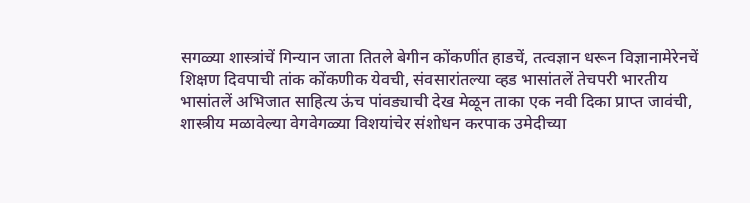सगळ्या शास्त्रांचें गिन्यान जाता तितले बेगीन कोंकणींत हाडचें, तत्वज्ञान धरून विज्ञानामेरेनचें शिक्षण दिवपाची तांक कोंकणीक येवची, संवसारांतल्या व्हड भासांतलें तेचपरी भारतीय भासांतलें अभिजात साहित्य ऊंच पांवड्याची देख मेळून ताका एक नवी दिका प्राप्त जावंची, शास्त्रीय मळावेल्या वेगवेगळ्या विशयांचेर संशोधन करपाक उमेदीच्या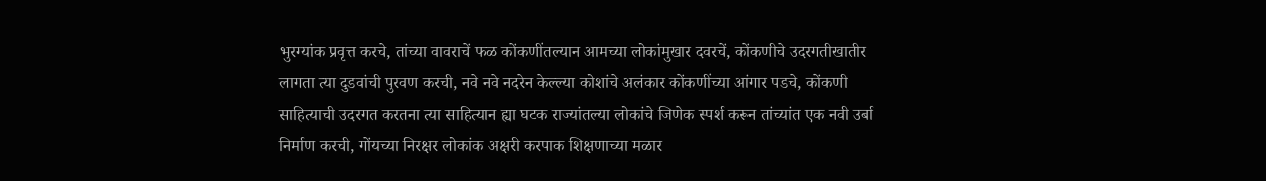भुरग्यांक प्रवृत्त करचे, तांच्या वावराचें फळ कोंकणींतल्यान आमच्या लोकांमुखार दवरचें, कोंकणीचे उदरगतीखातीर लागता त्या दुडवांची पुरवण करची, नवे नवे नदरेन केल्ल्या कोशांचे अलंकार कोंकणींच्या आंगार पडचे, कोंकणी साहित्याची उदरगत करतना त्या साहित्यान ह्या घटक राज्यांतल्या लोकांचे जिणेक स्पर्श करून तांच्यांत एक नवी उर्बा निर्माण करची, गोंयच्या निरक्षर लोकांक अक्षरी करपाक शिक्षणाच्या मळार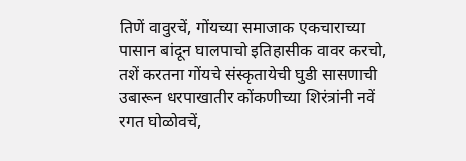तिणें वावुरचें, गोंयच्या समाजाक एकचाराच्या पासान बांदून घालपाचो इतिहासीक वावर करचो, तशें करतना गोंयचे संस्कृतायेची घुडी सासणाची उबारून धरपाखातीर कोंकणीच्या शिरंत्रांनी नवें रगत घोळोवचें,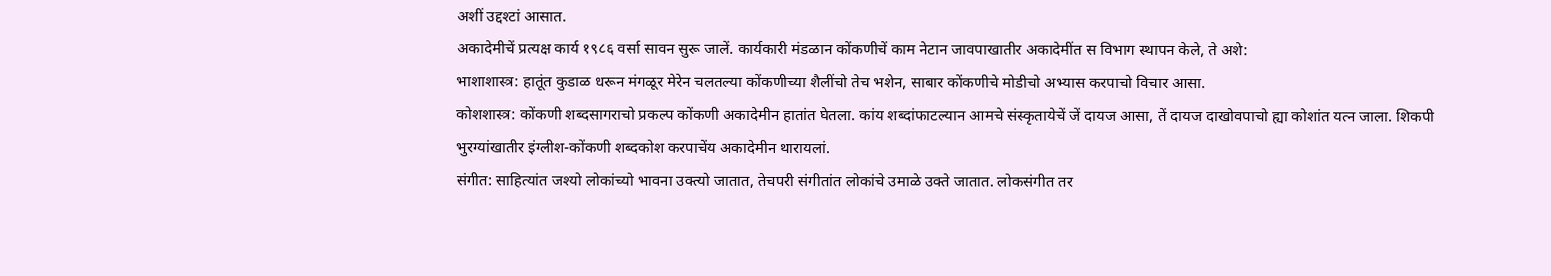अशीं उद्दश्टां आसात.
अकादेमीचें प्रत्यक्ष कार्य १९८६ वर्सा सावन सुरू जालें. कार्यकारी मंडळान कोंकणीचें काम नेटान जावपाखातीर अकादेमींत स विभाग स्थापन केले, ते अशे:
भाशाशास्त्र: हातूंत कुडाळ धरून मंगळूर मेरेन चलतल्या कोंकणीच्या शैलींचो तेच भशेन, साबार कोंकणीचे मोडीचो अभ्यास करपाचो विचार आसा.
कोशशास्त्र: कोंकणी शब्दसागराचो प्रकल्प कोंकणी अकादेमीन हातांत घेतला. कांय शब्दांफाटल्यान आमचे संस्कृतायेचें जें दायज आसा, तें दायज दाखोवपाचो ह्या कोशांत यत्न जाला. शिकपी भुरग्यांखातीर इंग्लीश-कोंकणी शब्दकोश करपाचेंय अकादेमीन थारायलां.
संगीत: साहित्यांत जश्यो लोकांच्यो भावना उक्त्यो जातात, तेचपरी संगीतांत लोकांचे उमाळे उक्ते जातात. लोकसंगीत तर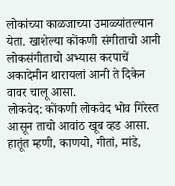लोकांच्या काळजाच्या उमाळ्यांतल्यान येता. खाशेल्या कोंकणी संगीताचो आनी लोकसंगीताचो अभ्यास करपाचें अकादेमीन थारायलां आनी ते दिकेन वावर चालू आसा.
लोकवेद: कोंकणी लोकवेद भोव गिरेस्त आसून ताचो आवांठ खूब व्हड आसा. हातूंत म्हणी, काणयो, गीतां, मांडे,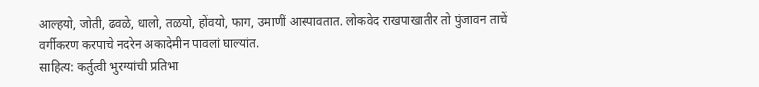आल्हयो, जोती, ढवळे, धालो, तळयो, होंवयो, फाग, उमाणीं आस्पावतात. लोकवेद राखपाखातीर तो पुंजावन ताचें वर्गीकरण करपाचे नदरेन अकादेमीन पावलां घाल्यांत.
साहित्य: कर्तुत्वी भुरग्यांची प्रतिभा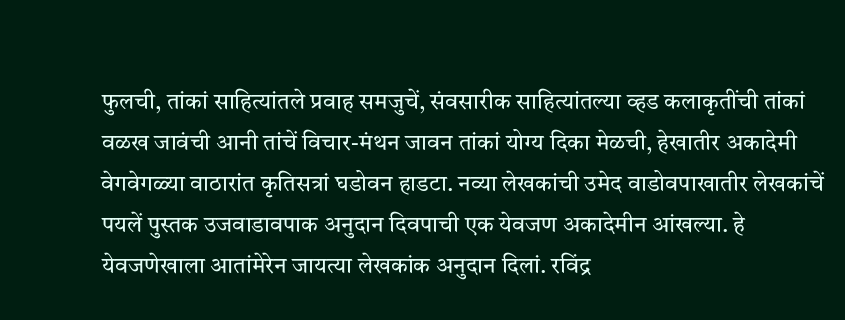फुलची, तांकां साहित्यांतले प्रवाह समजुचें, संवसारीक साहित्यांतल्या व्हड कलाकृतींची तांकां वळख जावंची आनी तांचें विचार-मंथन जावन तांकां योग्य दिका मेळची, हेखातीर अकादेमी वेगवेगळ्या वाठारांत कृतिसत्रां घडोवन हाडटा. नव्या लेखकांची उमेद वाडोवपाखातीर लेखकांचें पयलें पुस्तक उजवाडावपाक अनुदान दिवपाची एक येवजण अकादेमीन आंखल्या. हे येवजणेखाला आतांमेरेन जायत्या लेखकांक अनुदान दिलां. रविंद्र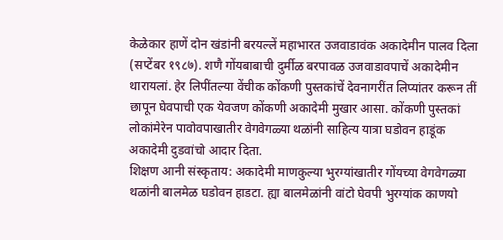केळेकार हाणें दोन खंडांनी बरयल्लें महाभारत उजवाडावंक अकादेमीन पालव दिला (सप्टेंबर १९८७). शणै गोंयबाबाची दुर्मीळ बरपावळ उजवाडावपाचें अकादेमीन थारायलां. हेर लिपींतल्या वेंचीक कोंकणी पुस्तकांचें देवनागरींत लिप्यांतर करून तीं छापून घेवपाची एक येवजण कोंकणी अकादेमी मुखार आसा. कोंकणी पुस्तकां लोकांमेरेन पावोवपाखातीर वेगवेगळ्या थळांनी साहित्य यात्रा घडोवन हाडूंक अकादेमी दुडवांचो आदार दिता.
शिक्षण आनी संस्कृताय: अकादेमी माणकुल्या भुरग्यांखातीर गोंयच्या वेगवेगळ्या थळांनी बालमेळ घडोवन हाडटा. ह्या बालमेळांनी वांटो घेवपी भुरग्यांक काणयो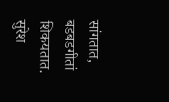सांगतात, बडबडगीतां शिकयतात. सुरेश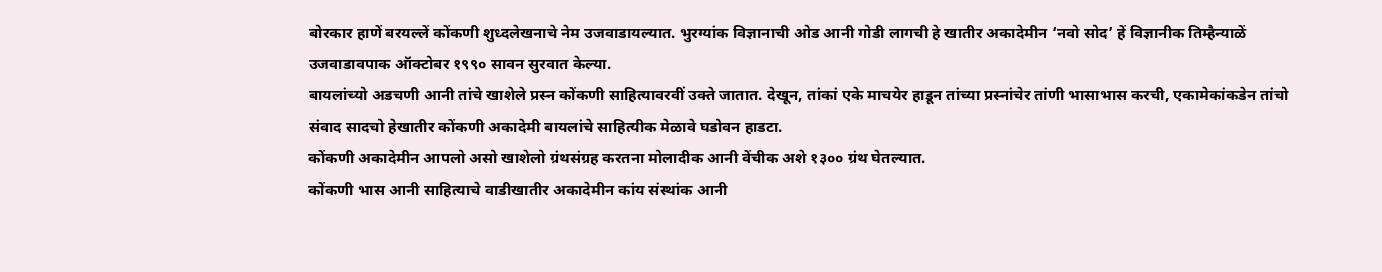बोरकार हाणें बरयल्लें कोंकणी शुध्दलेखनाचे नेम उजवाडायल्यात. भुरग्यांक विज्ञानाची ओड आनी गोडी लागची हे खातीर अकादेमीन ‘नवो सोद’ हें विज्ञानीक तिम्हैन्याळें उजवाडावपाक ऑक्टोबर १९९० सावन सुरवात केल्या.
बायलांच्यो अडचणी आनी तांचे खाशेले प्रस्न कोंकणी साहित्यावरवीं उक्ते जातात. देखून, तांकां एके माचयेर हाडून तांच्या प्रस्नांचेर तांणी भासाभास करची, एकामेकांकडेन तांचो संवाद सादचो हेखातीर कोंकणी अकादेमी बायलांचे साहित्यीक मेळावे घडोवन हाडटा.
कोंकणी अकादेमीन आपलो असो खाशेलो ग्रंथसंग्रह करतना मोलादीक आनी वेंचीक अशे १३०० ग्रंथ घेतल्यात.
कोंकणी भास आनी साहित्याचे वाडीखातीर अकादेमीन कांय संस्थांक आनी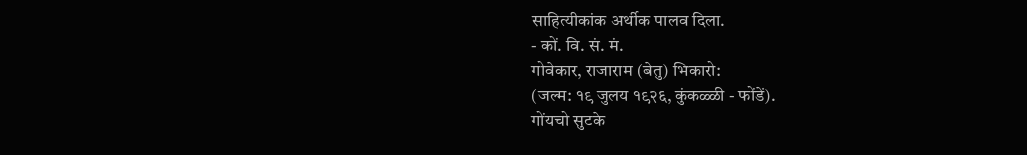साहित्यीकांक अर्थीक पालव दिला.
- कों. वि. सं. मं.
गोवेकार, राजाराम (बेतु) भिकारो:
(जल्म: १९ जुलय १९२६, कुंकळ्ळी - फोंडें).
गोंयचो सुटके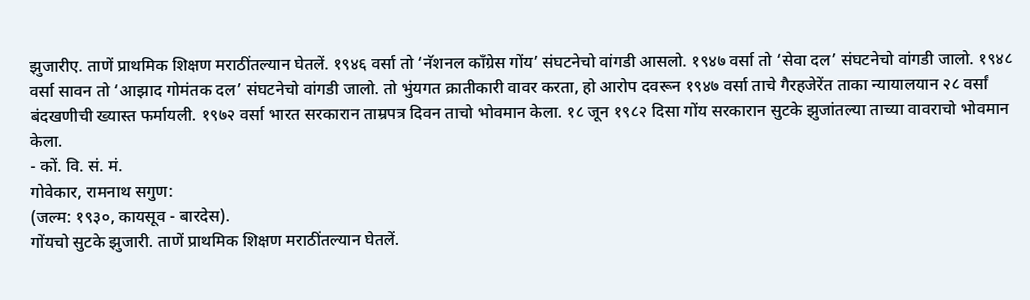झुजारीए. ताणें प्राथमिक शिक्षण मराठींतल्यान घेतलें. १९४६ वर्सा तो ‘नॅशनल काँग्रेस गोंय’ संघटनेचो वांगडी आसलो. १९४७ वर्सा तो ‘सेवा दल’ संघटनेचो वांगडी जालो. १९४८ वर्सा सावन तो ‘आझाद गोमंतक दल’ संघटनेचो वांगडी जालो. तो भुंयगत क्रातीकारी वावर करता, हो आरोप दवरून १९४७ वर्सा ताचे गैरहजेरेंत ताका न्यायालयान २८ वर्सां बंदखणीची ख्यास्त फर्मायली. १९७२ वर्सा भारत सरकारान ताम्रपत्र दिवन ताचो भोवमान केला. १८ जून १९८२ दिसा गोंय सरकारान सुटके झुजांतल्या ताच्या वावराचो भोवमान केला.
- कों. वि. सं. मं.
गोवेकार, रामनाथ सगुण:
(जल्म: १९३०, कायसूव - बारदेस).
गोंयचो सुटके झुजारी. ताणें प्राथमिक शिक्षण मराठींतल्यान घेतलें.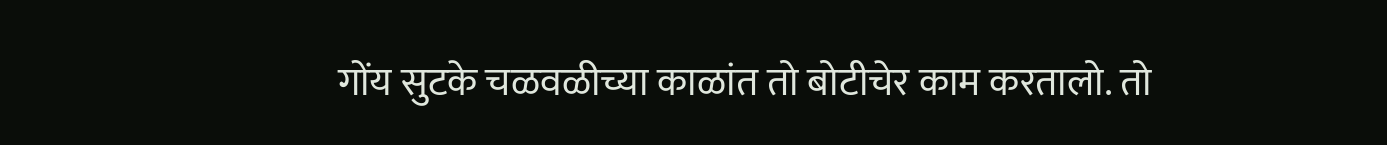गोंय सुटके चळवळीच्या काळांत तो बोटीचेर काम करतालो. तो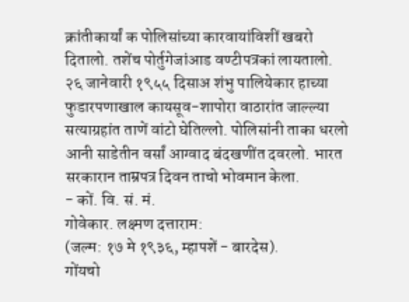क्रांतीकार्यां क पोलिसांच्या कारवायांविशीं खबरो दितालो. तशेंच पोर्तुगेजांआड वण्टीपत्रकां लायतालो. २६ जानेवारी १९५५ दिसाअ शंभु पालियेकार हाच्या फुडारपणाखाल कायसूव-शापोरा वाठारांत जाल्ल्या सत्याग्रहांत ताणें वांटो घेतिल्लो. पोलिसांनी ताका धरलो आनी साडेतीन वर्सां आग्वाद बंदखणींत दवरलो. भारत सरकारान ताम्रपत्र दिवन ताचो भोवमान केला.
- कों. वि. सं. मं.
गोवेकार. लक्ष्मण दत्ताराम:
(जल्म: १७ मे १९३६, म्हापशें - बारदेस).
गोंयचो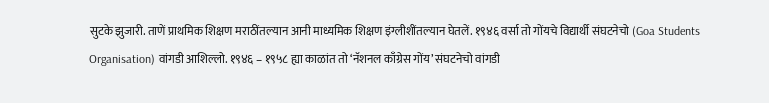सुटके झुजारी. ताणें प्राथमिक शिक्षण मराठींतल्यान आनी माध्यमिक शिक्षण इंग्लीशींतल्यान घेतलें. १९४६ वर्सा तो गोंयचे विद्यार्थी संघटनेचो (Goa Students Organisation) वांगडी आशिल्लो. १९४६ – १९५८ ह्या काळांत तो ‘नॅशनल काँग्रेस गोंय’ संघटनेचो वांगडी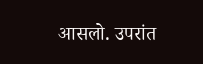आसलो. उपरांत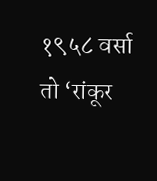१९५८ वर्सा तो ‘रांकूर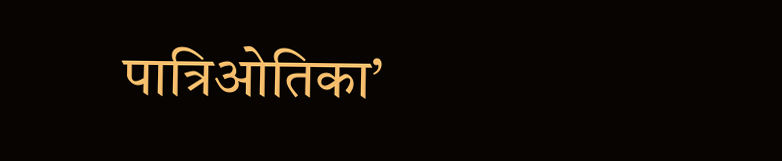पात्रिओतिका’